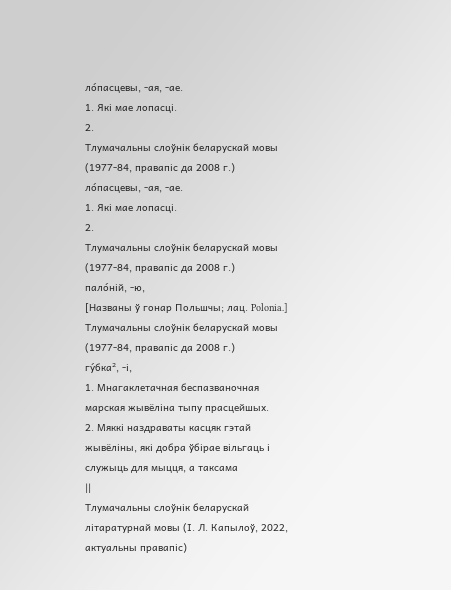ло́пасцевы, ‑ая, ‑ае.
1. Які мае лопасці.
2.
Тлумачальны слоўнік беларускай мовы (1977-84, правапіс да 2008 г.)
ло́пасцевы, ‑ая, ‑ае.
1. Які мае лопасці.
2.
Тлумачальны слоўнік беларускай мовы (1977-84, правапіс да 2008 г.)
пало́ній, ‑ю,
[Названы ў гонар Польшчы; лац. Polonia.]
Тлумачальны слоўнік беларускай мовы (1977-84, правапіс да 2008 г.)
гу́бка², -і,
1. Мнагаклетачная беспазваночная марская жывёліна тыпу прасцейшых.
2. Мяккі наздраваты касцяк гэтай жывёліны, які добра ўбірае вільгаць і служыць для мыцця, а таксама
||
Тлумачальны слоўнік беларускай літаратурнай мовы (І. Л. Капылоў, 2022, актуальны правапіс)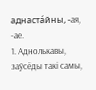аднаста́йны, -ая, -ае.
1. Аднолькавы, заўсёды такі самы,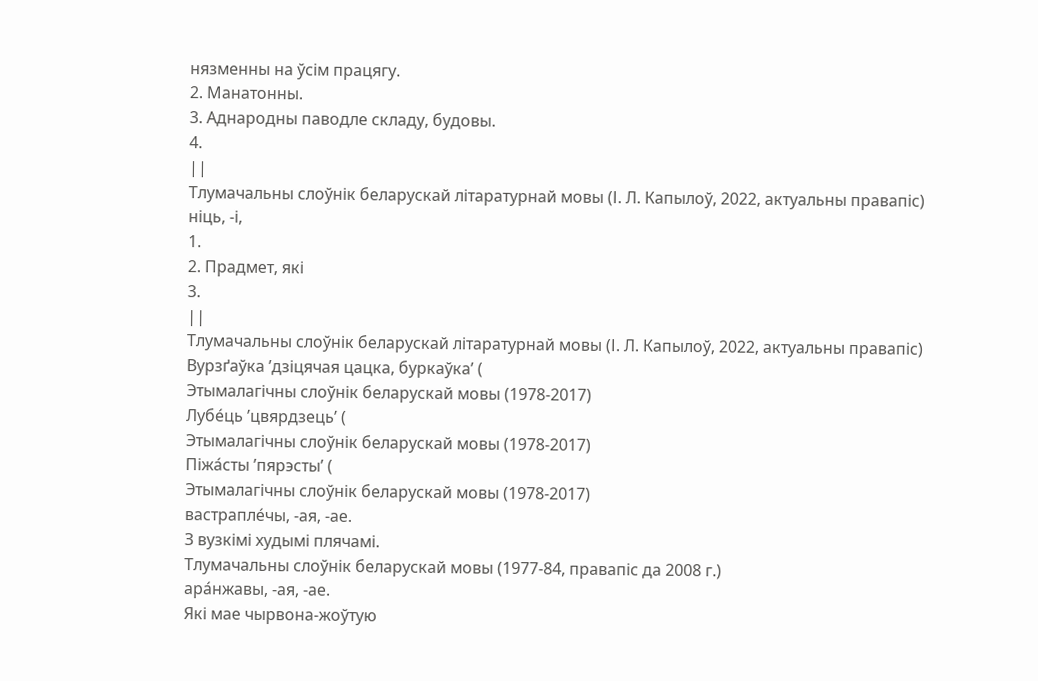нязменны на ўсім працягу.
2. Манатонны.
3. Аднародны паводле складу, будовы.
4.
||
Тлумачальны слоўнік беларускай літаратурнай мовы (І. Л. Капылоў, 2022, актуальны правапіс)
ніць, -і,
1.
2. Прадмет, які
3.
||
Тлумачальны слоўнік беларускай літаратурнай мовы (І. Л. Капылоў, 2022, актуальны правапіс)
Вурзґаўка ’дзіцячая цацка, буркаўка’ (
Этымалагічны слоўнік беларускай мовы (1978-2017)
Лубе́ць ’цвярдзець’ (
Этымалагічны слоўнік беларускай мовы (1978-2017)
Піжа́сты ’пярэсты’ (
Этымалагічны слоўнік беларускай мовы (1978-2017)
вастрапле́чы, ‑ая, ‑ае.
З вузкімі худымі плячамі.
Тлумачальны слоўнік беларускай мовы (1977-84, правапіс да 2008 г.)
ара́нжавы, ‑ая, ‑ае.
Які мае чырвона-жоўтую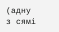(адну з сямі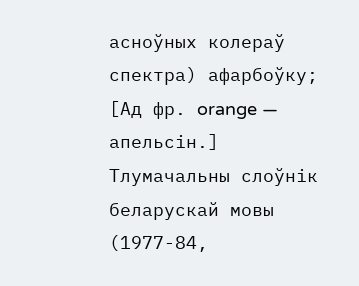асноўных колераў спектра) афарбоўку;
[Ад фр. orange — апельсін.]
Тлумачальны слоўнік беларускай мовы (1977-84,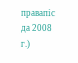правапіс да 2008 г.)